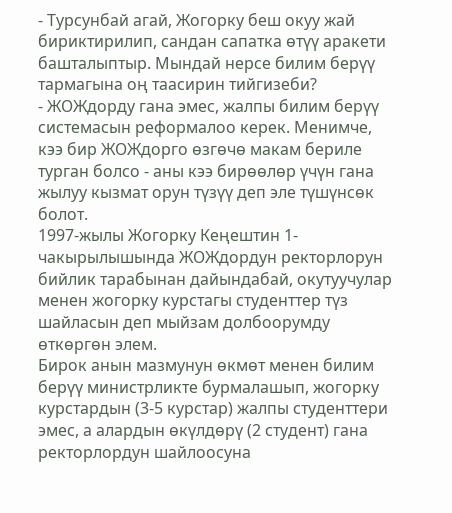- Турсунбай агай, Жогорку беш окуу жай бириктирилип, сандан сапатка өтүү аракети башталыптыр. Мындай нерсе билим берүү тармагына оң таасирин тийгизеби?
- ЖОЖдорду гана эмес, жалпы билим берүү системасын реформалоо керек. Менимче, кээ бир ЖОЖдорго өзгөчө макам бериле турган болсо - аны кээ бирөөлөр үчүн гана жылуу кызмат орун түзүү деп эле түшүнсөк болот.
1997-жылы Жогорку Кеңештин 1-чакырылышында ЖОЖдордун ректорлорун бийлик тарабынан дайындабай, окутуучулар менен жогорку курстагы студенттер түз шайласын деп мыйзам долбоорумду өткөргөн элем.
Бирок анын мазмунун өкмөт менен билим берүү министрликте бурмалашып, жогорку курстардын (3-5 курстар) жалпы студенттери эмес, а алардын өкүлдөрү (2 студент) гана ректорлордун шайлоосуна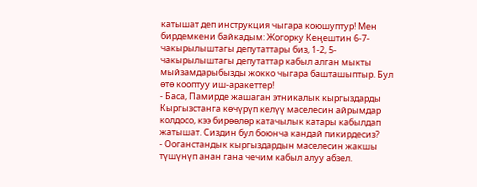катышат деп инструкция чыгара коюшуптур! Мен бирдемкени байкадым: Жогорку Кеңештин 6-7-чакырылыштагы депутаттары биз, 1-2, 5-чакырылыштагы депутаттар кабыл алган мыкты мыйзамдарыбызды жокко чыгара башташыптыр. Бул өтө кооптуу иш-аракеттер!
- Баса, Памирде жашаган этникалык кыргыздарды Кыргызстанга көчүрүп келүү маселесин айрымдар колдосо, кээ бирөөлөр катачылык катары кабылдап жатышат. Сиздин бул боюнча кандай пикирдесиз?
- Ооганстандык кыргыздардын маселесин жакшы түшүнүп анан гана чечим кабыл алуу абзел.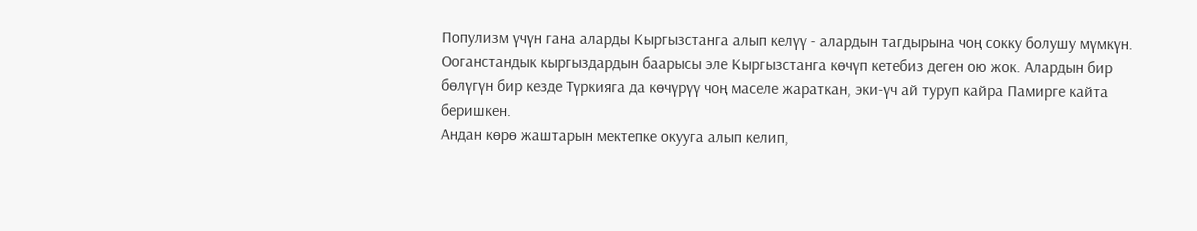Популизм үчүн гана аларды Кыргызстанга алып келүү - алардын тагдырына чоң сокку болушу мүмкүн. Ооганстандык кыргыздардын баарысы эле Кыргызстанга көчүп кетебиз деген ою жок. Алардын бир бөлүгүн бир кезде Түркияга да көчүрүү чоң маселе жараткан, эки-үч ай туруп кайра Памирге кайта беришкен.
Андан көрө жаштарын мектепке окууга алып келип,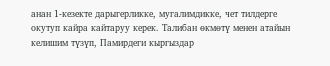анан 1-кезекте дарыгерликке, мугалимдикке, чет тилдерге окутуп кайра кайтаруу керек. Талибан өкмөтү менен атайын келишим түзүп, Памирдеги кыргыздар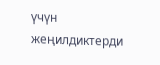үчүн жеңилдиктерди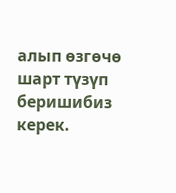алып өзгөчө шарт түзүп беришибиз керек.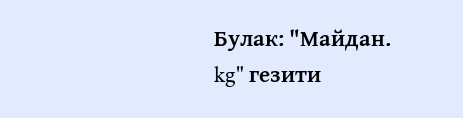Булак: "Майдан. kg" гезити